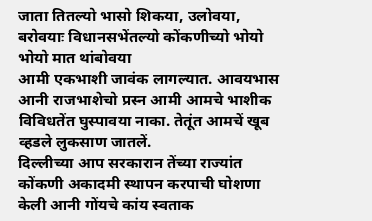जाता तितल्यो भासो शिकया, उलोवया, बरोवयाः विधानसभेंतल्यो कोंकणीच्यो भोयो भोयो मात थांबोवया
आमी एकभाशी जावंक लागल्यात. आवयभास आनी राजभाशेचो प्रस्न आमी आमचे भाशीक विविधतेंत घुस्पावया नाका. तेतूंत आमचें खूब व्हडले लुकसाण जातलें.
दिल्लीच्या आप सरकारान तेंच्या राज्यांत कोंकणी अकादमी स्थापन करपाची घोशणा केली आनी गोंयचे कांय स्वताक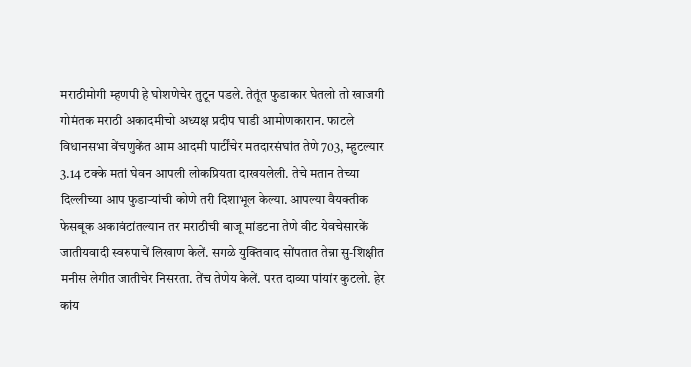मराठीमोगी म्हणपी हे घोशणेचेर तुटून पडले. तेतूंत फुडाकार घेतलो तो खाजगी गोमंतक मराठी अकादमीचो अध्यक्ष प्रदीप घाडी आमोणकारान. फाटले विधानसभा वेंचणुकेंत आम आदमी पार्टींचेर मतदारसंघांत तेणे 703, म्हुटल्यार 3.14 टक्के मतां घेवन आपली लोकप्रियता दाखयलेली. तेचे मतान तेच्या दिल्लीच्या आप फुडाऱ्यांची कोणे तरी दिशाभूल केल्या. आपल्या वैयक्तीक फेसबूक अकावंटांतल्यान तर मराठीची बाजू मांडटना तेणे वीट येवचेसारकें जातीयवादी स्वरुपाचें लिखाण केलें. सगळे युक्तिवाद सोंपतात तेन्ना सु-शिक्षीत मनीस लेगीत जातीचेर निसरता. तेंच तेणेय केलें. परत दाव्या पांयांर कुटलो. हेर कांय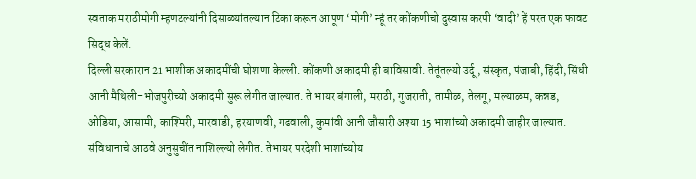स्वताक मराठीमोगी म्हणटल्यांनी दिसाळ्यांतल्यान टिका करून आपूण ‘मोगी’ न्हूं तर कोंकणीचो दुस्वास करपी ‘वादी’ हें परत एक फावट सिद्ध केलें.
दिल्ली सरकारान 21 भाशीक अकादमींची घोशणा केल्ली. कोंकणी अकादमी ही बाविसावी. तेतूंतल्यो उर्दू, संस्कृत, पंजाबी, हिंदी, सिंधी आनी मैथिली-भोजपुरीच्यो अकादमी सुरू लेगीत जाल्यात. ते भायर बंगाली, मराठी, गुजराती, तामीळ, तेलगू, मल्याळम, कन्नड, ओडिया, आसामी, काश्मिरी, मारवाडी, हरयाणवी, गढवाली, कुमांवी आनी जौसारी अश्या 15 भाशांच्यो अकादमी जाहीर जाल्यात. संविधानाचे आठवे अनुसुचींत नाशिल्ल्यो लेगीत. तेभायर परदेशी भाशांच्योय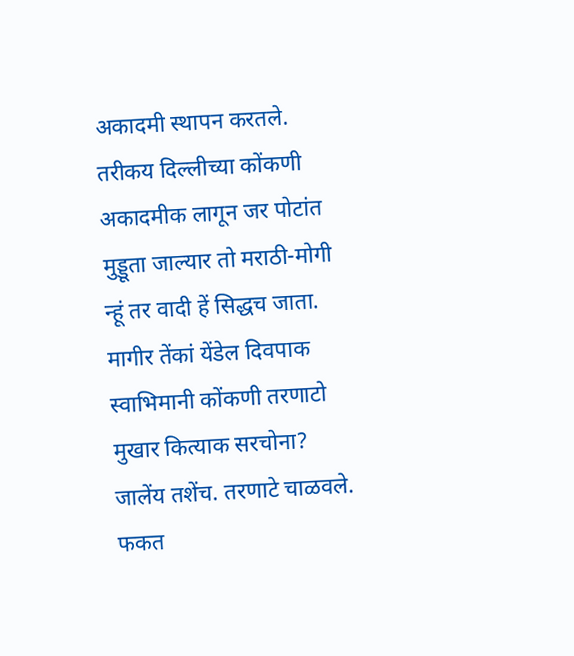अकादमी स्थापन करतले. तरीकय दिल्लीच्या कोंकणी अकादमीक लागून जर पोटांत मुड्डूता जाल्यार तो मराठी-मोगी न्हूं तर वादी हें सिद्धच जाता. मागीर तेंकां येंडेल दिवपाक स्वाभिमानी कोंकणी तरणाटो मुखार कित्याक सरचोना?
जालेंय तशेंच. तरणाटे चाळवले. फकत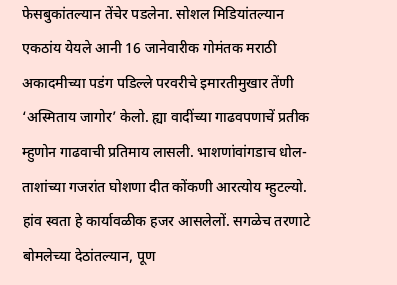फेसबुकांतल्यान तेंचेर पडलेना. सोशल मिडियांतल्यान एकठांय येयले आनी 16 जानेवारीक गोमंतक मराठी अकादमीच्या पडंग पडिल्ले परवरीचे इमारतीमुखार तेंणी ‘अस्मिताय जागोर’ केलो. ह्या वादींच्या गाढवपणाचें प्रतीक म्हुणोन गाढवाची प्रतिमाय लासली. भाशणांवांगडाच धोल-ताशांच्या गजरांत घोशणा दीत कोंकणी आरत्योय म्हुटल्यो.
हांव स्वता हे कार्यावळीक हजर आसलेलों. सगळेच तरणाटे बोमलेच्या देठांतल्यान, पूण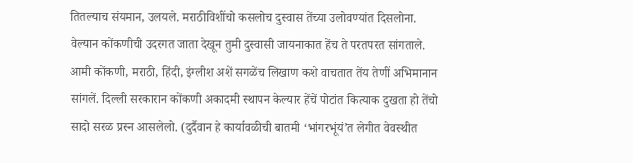तितल्याच संयमान, उलयले. मराठीविशींचो कसलोच दुस्वास तेंच्या उलोवण्यांत दिसलोना. वेल्यान कोंकणीची उदरगत जाता देखून तुमी दुस्वासी जायनाकात हेंच ते परतपरत सांगताले. आमी कोंकणी, मराठी, हिंदी, इंग्लीश अशें सगळेंच लिखाण कशे वाचतात तेंय तेणीं अभिमानान सांगलें. दिल्ली सरकारान कोंकणी अकादमी स्थापन केल्यार हेंचें पोटांत कित्याक दुखता हो तेंचो सादो सरळ प्रस्न आसलेलो. (दुर्दैवान हे कार्यावळीची बातमी ‘भांगरभूंयं’त लेगीत वेवस्थीत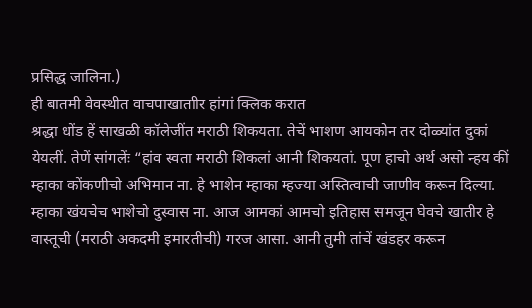प्रसिद्ध जालिना.)
ही बातमी वेवस्थीत वाचपाखाताीर हांगां क्लिक करात
श्रद्धा धोंड हें साखळी कॉलेजींत मराठी शिकयता. तेचें भाशण आयकोन तर दोळ्यांत दुकां येयलीं. तेणें सांगलेंः “हांव स्वता मराठी शिकलां आनी शिकयतां. पूण हाचो अर्थ असो न्हय कीं म्हाका कोंकणीचो अभिमान ना. हे भाशेन म्हाका म्हज्या अस्तित्वाची जाणीव करून दिल्या. म्हाका खंयचेच भाशेचो दुस्वास ना. आज आमकां आमचो इतिहास समजून घेवचे खातीर हे वास्तूची (मराठी अकदमी इमारतीची) गरज आसा. आनी तुमी तांचें खंडहर करून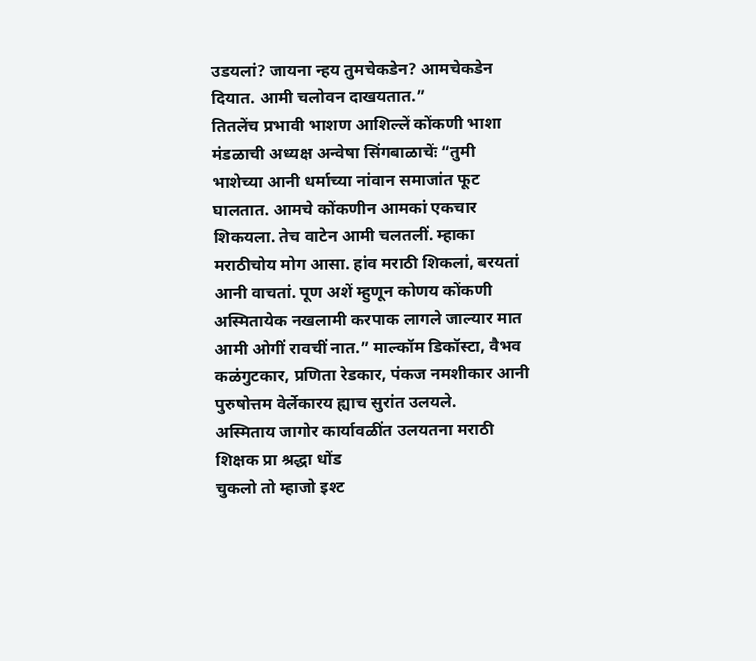उडयलां? जायना न्हय तुमचेकडेन? आमचेकडेन दियात. आमी चलोवन दाखयतात.”
तितलेंच प्रभावी भाशण आशिल्लें कोंकणी भाशा मंडळाची अध्यक्ष अन्वेषा सिंगबाळाचेंः “तुमी भाशेच्या आनी धर्माच्या नांवान समाजांत फूट घालतात. आमचे कोंकणीन आमकां एकचार शिकयला. तेच वाटेन आमी चलतलीं. म्हाका मराठीचोय मोग आसा. हांव मराठी शिकलां, बरयतां आनी वाचतां. पूण अशें म्हुणून कोणय कोंकणी अस्मितायेक नखलामी करपाक लागले जाल्यार मात आमी ओगीं रावचीं नात.” माल्कॉम डिकॉस्टा, वैभव कळंगुटकार, प्रणिता रेडकार, पंकज नमशीकार आनी पुरुषोत्तम वेर्लेकारय ह्याच सुरांत उलयले.
अस्मिताय जागोर कार्यावळींत उलयतना मराठी शिक्षक प्रा श्रद्धा धोंड
चुकलो तो म्हाजो इश्ट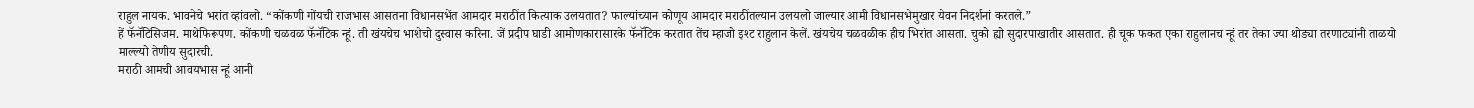राहुल नायक. भावनेचे भरांत व्हांवलो. “कोंकणी गोंयची राजभास आसतना विधानसभेंत आमदार मराठींत कित्याक उलयतात? फाल्यांच्यान कोणूय आमदार मराठींतल्यान उलयलो जाल्यार आमी विधानसभेमुखार येवन निदर्शनां करतले.”
हें फॅनॅटिसिजम. माथेफिरूपण. कोंकणी चळवळ फॅनॅटिक न्हूं. ती खंयचेच भाशेचो दुस्वास करिना. जें प्रदीप घाडी आमोणकारासारके फॅनॅटिक करतात तेंच म्हाजो इश्ट राहुलान केलें. खंयचेय चळवळीक हीच भिरांत आसता. चुको ह्यो सुदारपाखातीर आसतात. ही चूक फकत एका राहुलानच न्हूं तर तेका ज्या थोड्या तरणाट्यांनी ताळयो माल्ल्यो तेणीय सुदारची.
मराठी आमची आवयभास न्हूं आनी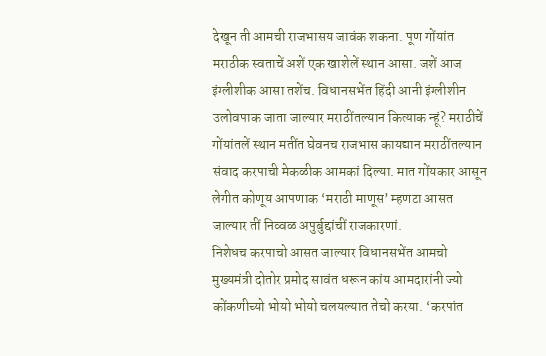देखून ती आमची राजभासय जावंक शकना. पूण गोंयांत मराठीक स्वताचें अशें एक खाशेलें स्थान आसा. जशें आज इंग्लीशीक आसा तशेंच. विधानसभेंत हिंदी आनी इंग्लीशीन उलोवपाक जाता जाल्यार मराठींतल्यान कित्याक न्हूं? मराठीचें गोंयांतलें स्थान मतींत घेवनच राजभास कायद्यान मराठींतल्यान संवाद करपाची मेकळीक आमकां दिल्या. मात गोंयकार आसून लेगीत कोणूय आपणाक ‘मराठी माणूस’ म्हणटा आसत जाल्यार तीं निव्वळ अपुर्बुद्दांचीं राजकारणां.
निशेधच करपाचो आसत जाल्यार विधानसभेंत आमचो मुख्यमंत्री दोतोर प्रमोद सावंत धरून कांय आमदारांनी ज्यो कोंकणीच्यो भोयो भोयो चलयल्यात तेचो करया. ‘करपांत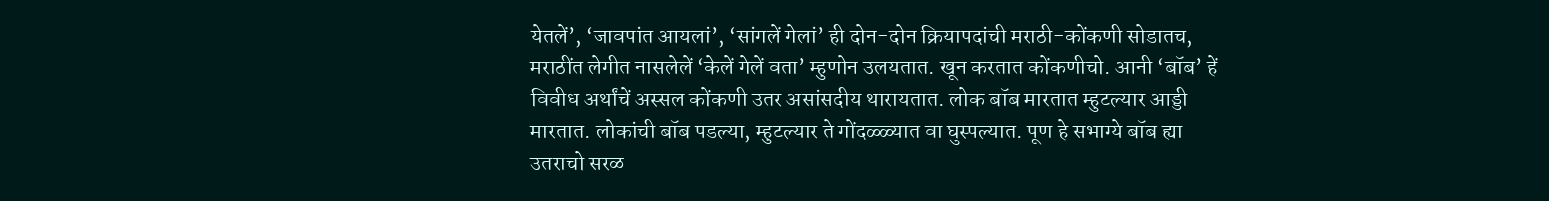येतलें’, ‘जावपांत आयलां’, ‘सांगलें गेलां’ ही दोन-दोन क्रियापदांची मराठी-कोंकणी सोडातच, मराठींत लेगीत नासलेलें ‘केलें गेलें वता’ म्हुणोन उलयतात. खून करतात कोंकणीचो. आनी ‘बॉब’ हें विवीध अर्थांचें अस्सल कोंकणी उतर असांसदीय थारायतात. लोक बॉब मारतात म्हुटल्यार आड्डी मारतात. लोकांची बॉब पडल्या, म्हुटल्यार ते गोंदळ्ळ्यात वा घुस्पल्यात. पूण हे सभाग्ये बॉब ह्या उतराचो सरळ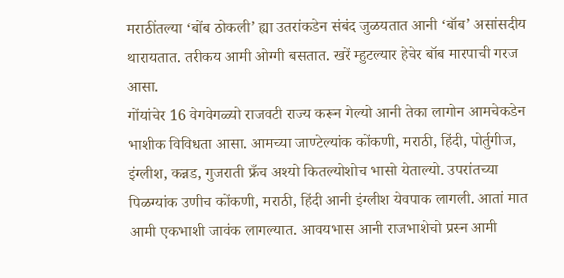मराठींतल्या ‘बोंब ठोकली’ ह्या उतरांकडेन संबंद जुळयतात आनी ‘बॉब’ असांसदीय थारायतात. तरीकय आमी ओग्गी बसतात. खरें म्हुटल्यार हेचेर बॉब मारपाची गरज आसा.
गोंयांचेर 16 वेगवेगळ्यो राजवटी राज्य करून गेल्यो आनी तेका लागोन आमचेकडेन भाशीक विविधता आसा. आमच्या जाण्टेल्यांक कोंकणी, मराठी, हिंदी, पोर्तुगीज, इंग्लीश, कन्नड, गुजराती फ्रँच अश्यो कितल्योशोच भासो येताल्यो. उपरांतच्या पिळग्यांक उणीच कोंकणी, मराठी, हिंदी आनी इंग्लीश येवपाक लागली. आतां मात आमी एकभाशी जावंक लागल्यात. आवयभास आनी राजभाशेचो प्रस्न आमी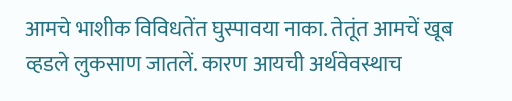आमचे भाशीक विविधतेंत घुस्पावया नाका. तेतूंत आमचें खूब व्हडले लुकसाण जातलें. कारण आयची अर्थवेवस्थाच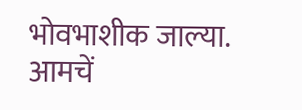भोवभाशीक जाल्या. आमचें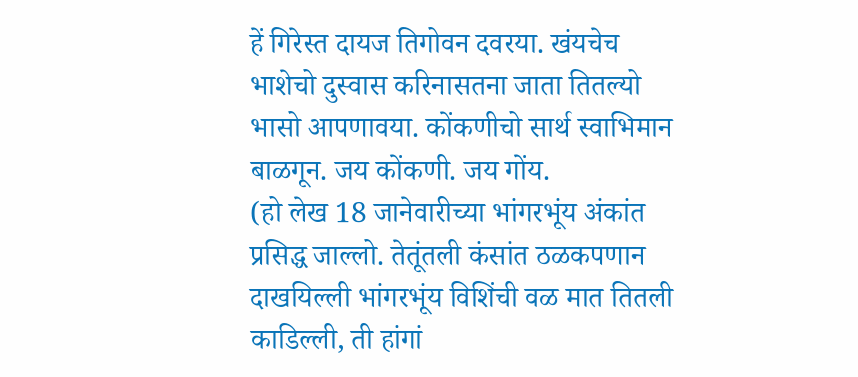हें गिरेस्त दायज तिगोवन दवरया. खंयचेच भाशेचो दुस्वास करिनासतना जाता तितल्यो भासो आपणावया. कोंकणीचो सार्थ स्वाभिमान बाळगून. जय कोंकणी. जय गोंय.
(हो लेख 18 जानेवारीच्या भांगरभूंय अंकांत प्रसिद्ध जाल्लो. तेतूंतली कंसांत ठळकपणान दाखयिल्ली भांगरभूंय विशिंची वळ मात तितली काडिल्ली, ती हांगां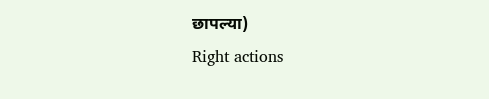छापल्या)
Right actions